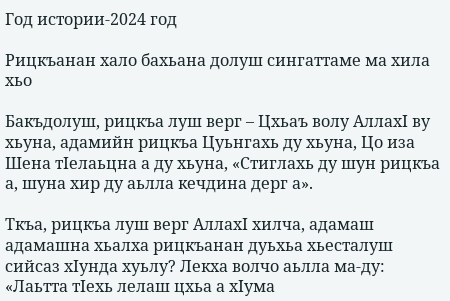Год истории-2024 год

Рицкъанан хало бахьана долуш сингаттаме ма хила хьо

Бакъдолуш, рицкъа луш верг – Цхьаъ волу АллахI ву хьуна, адамийн рицкъа Цуьнгахь ду хьуна, Цо иза Шена тIелаьцна а ду хьуна, «Стиглахь ду шун рицкъа а, шуна хир ду аьлла кечдина дерг а».

Ткъа, рицкъа луш верг АллахI хилча, адамаш адамашна хьалха рицкъанан дуьхьа хьесталуш сийсаз хIунда хуьлу? Лекха волчо аьлла ма-ду: «Лаьтта тIехь лелаш цхьа а хIума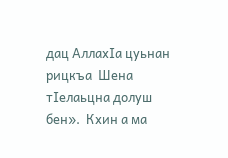дац АллахIа цуьнан рицкъа  Шена тIелаьцна долуш бен».  Кхин а ма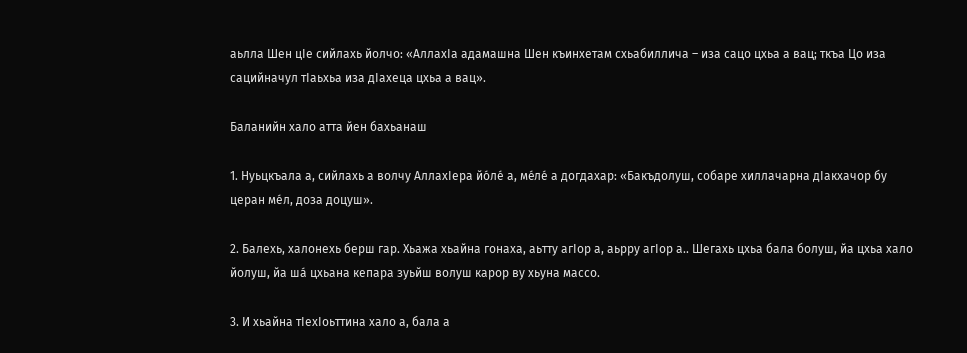аьлла Шен цIе сийлахь йолчо: «АллахIа адамашна Шен къинхетам схьабиллича – иза сацо цхьа а вац; ткъа Цо иза сацийначул тIаьхьа иза дIахеца цхьа а вац».

Баланийн хало атта йен бахьанаш

1. Нуьцкъала а, сийлахь а волчу АллахIера йо́ле́ а, ме́ле́ а догдахар: «Бакъдолуш, собаре хиллачарна дIакхачор бу церан ме́л, доза доцуш».

2. Балехь, халонехь берш гар. Хьажа хьайна гонаха, аьтту агIор а, аьрру агIор а.. Шегахь цхьа бала болуш, йа цхьа хало йолуш, йа ша́ цхьана кепара зуьйш волуш карор ву хьуна массо.

3. И хьайна тIехIоьттина хало а, бала а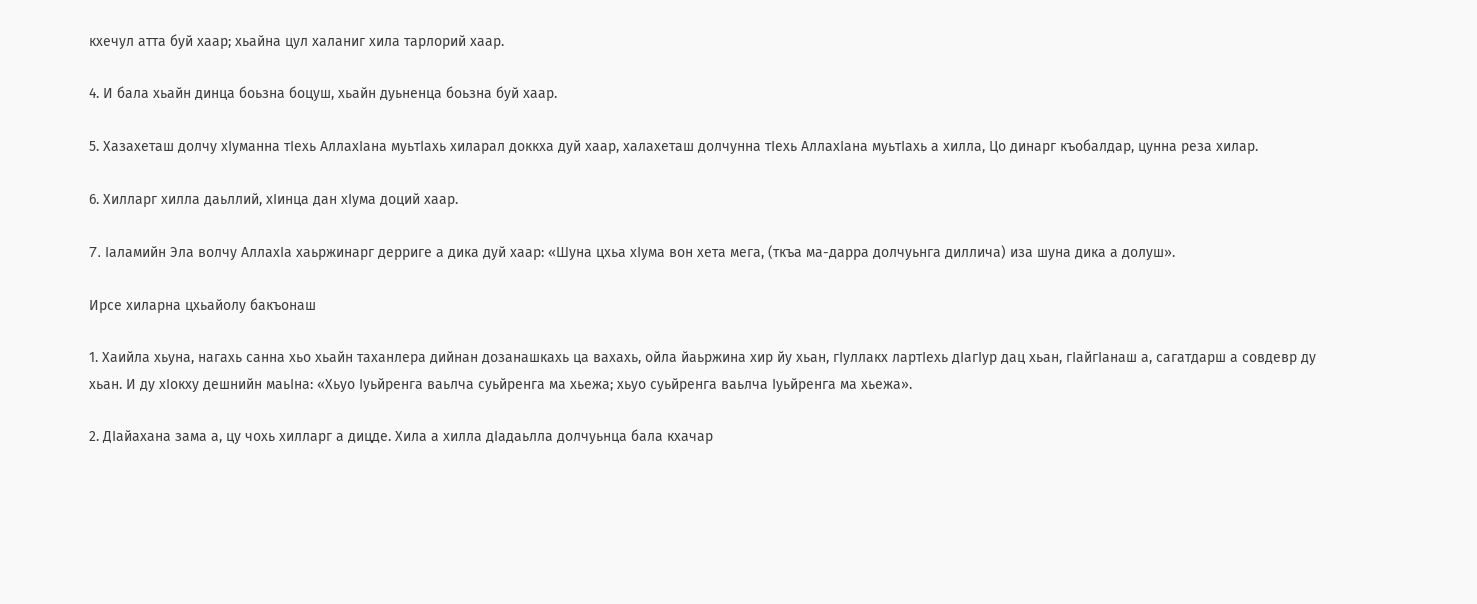кхечул атта буй хаар; хьайна цул халаниг хила тарлорий хаар.

4. И бала хьайн динца боьзна боцуш, хьайн дуьненца боьзна буй хаар.

5. Хазахеташ долчу хIуманна тIехь АллахIана муьтIахь хиларал доккха дуй хаар, халахеташ долчунна тIехь АллахIана муьтIахь а хилла, Цо динарг къобалдар, цунна реза хилар.

6. Хилларг хилла даьллий, хIинца дан хIума доций хаар.

7. Iаламийн Эла волчу АллахIа хаьржинарг дерриге а дика дуй хаар: «Шуна цхьа хIума вон хета мега, (ткъа ма-дарра долчуьнга диллича) иза шуна дика а долуш».

Ирсе хиларна цхьайолу бакъонаш

1. Хаийла хьуна, нагахь санна хьо хьайн таханлера дийнан дозанашкахь ца вахахь, ойла йаьржина хир йу хьан, гIуллакх лартIехь дIагIур дац хьан, гIайгIанаш а, сагатдарш а совдевр ду хьан. И ду хIокху дешнийн маьIна: «Хьуо Iуьйренга ваьлча суьйренга ма хьежа; хьуо суьйренга ваьлча Iуьйренга ма хьежа».

2. ДIайахана зама а, цу чохь хилларг а дицде. Хила а хилла дIадаьлла долчуьнца бала кхачар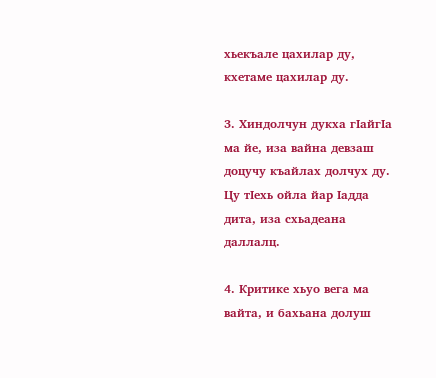хьекъале цахилар ду, кхетаме цахилар ду.

3. Хиндолчун дукха гIайгIа ма йе, иза вайна девзаш доцучу къайлах долчух ду. Цу тIехь ойла йар Iадда дита, иза схьадеана даллалц.

4. Критике хьуо вега ма вайта, и бахьана долуш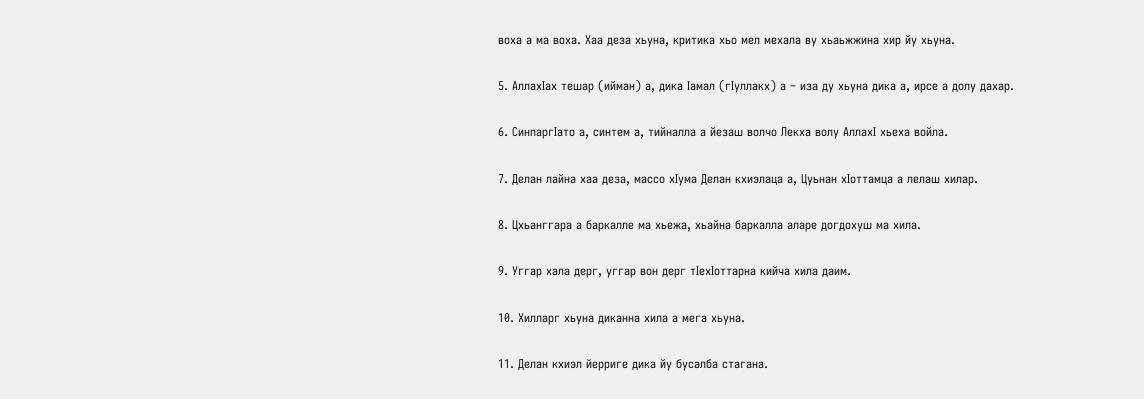воха а ма воха. Хаа деза хьуна, критика хьо мел мехала ву хьаьжжина хир йу хьуна.

5. АллахIах тешар (ийман) а, дика Iамал (гIуллакх) а – иза ду хьуна дика а, ирсе а долу дахар.

6. СинпаргIато а, синтем а, тийналла а йезаш волчо Лекха волу АллахI хьеха войла.

7. Делан лайна хаа деза, массо хIума Делан кхиэлаца а, Цуьнан хIоттамца а лелаш хилар.

8. Цхьанггара а баркалле ма хьежа, хьайна баркалла аларе догдохуш ма хила.

9. Уггар хала дерг, уггар вон дерг тIехIоттарна кийча хила даим.

10. Хилларг хьуна диканна хила а мега хьуна.

11. Делан кхиэл йерриге дика йу бусалба стагана.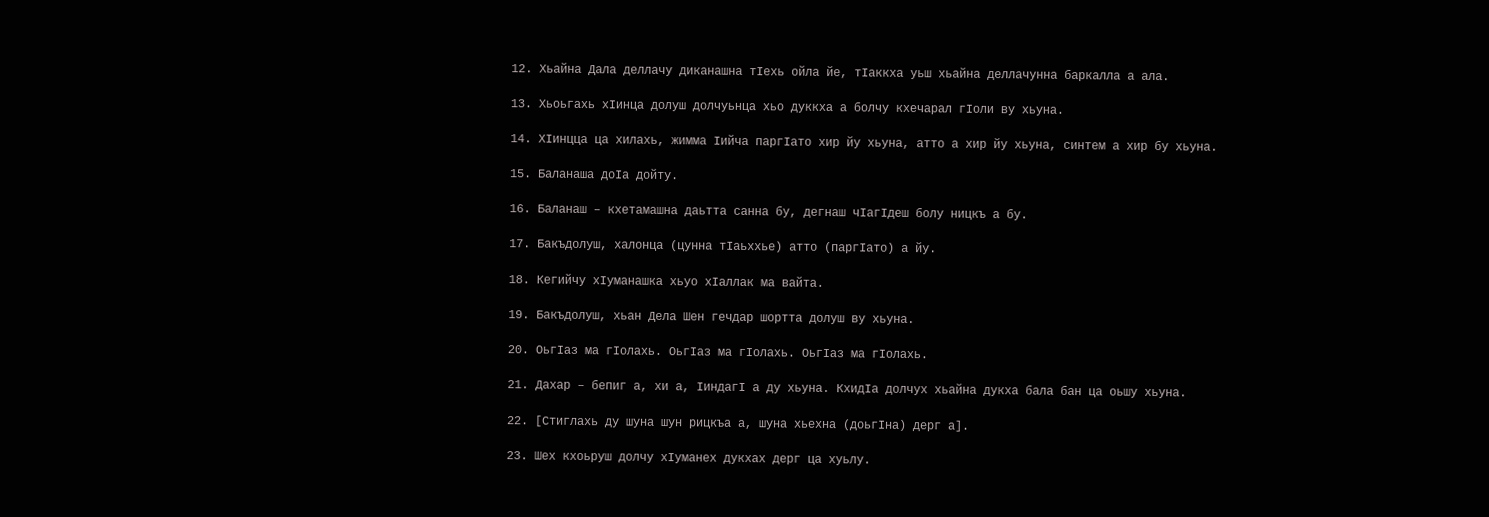12. Хьайна Дала деллачу диканашна тIехь ойла йе, тIаккха уьш хьайна деллачунна баркалла а ала.

13. Хьоьгахь хIинца долуш долчуьнца хьо дуккха а болчу кхечарал гIоли ву хьуна.

14. ХIинцца ца хилахь, жимма Iийча паргIато хир йу хьуна, атто а хир йу хьуна, синтем а хир бу хьуна.

15. Баланаша доIа дойту.

16. Баланаш – кхетамашна даьтта санна бу, дегнаш чIагIдеш болу ницкъ а бу.

17. Бакъдолуш, халонца (цунна тIаьххье) атто (паргIато) а йу.

18. Кегийчу хIуманашка хьуо хIаллак ма вайта.

19. Бакъдолуш, хьан Дела Шен гечдар шортта долуш ву хьуна.

20. ОьгIаз ма гIолахь. ОьгIаз ма гIолахь. ОьгIаз ма гIолахь.

21. Дахар – бепиг а, хи а, IиндагI а ду хьуна. КхидIа долчух хьайна дукха бала бан ца оьшу хьуна.

22. [Стиглахь ду шуна шун рицкъа а, шуна хьехна (доьгIна) дерг а].

23. Шех кхоьруш долчу хIуманех дукхах дерг ца хуьлу.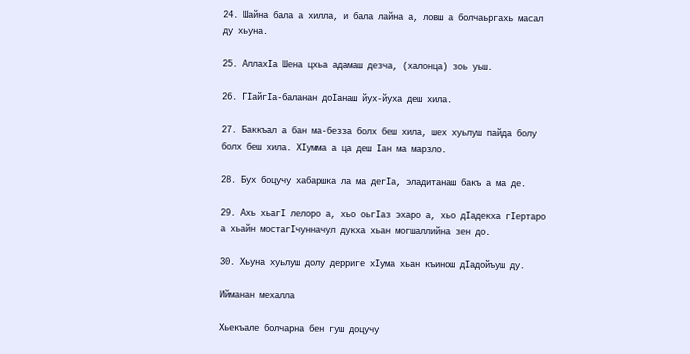24. Шайна бала а хилла, и бала лайна а, ловш а болчаьргахь масал ду хьуна.

25. АллахIа Шена цхьа адамаш дезча, (халонца) зоь уьш.

26. ГIайгIа-баланан доIанаш йух-йуха деш хила.

27. Баккъал а бан ма-безза болх беш хила, шех хуьлуш пайда болу болх беш хила. ХIумма а ца деш Iан ма марзло.

28. Бух боцучу хабаршка ла ма дегIа, эладитанаш бакъ а ма де.

29. Ахь хьагI лелоро а, хьо оьгIаз эхаро а, хьо дIадекха гIертаро а хьайн мостагIчунначул дукха хьан могшаллийна зен до.

30. Хьуна хуьлуш долу дерриге хIума хьан къинош дIадойъуш ду.

Ийманан мехалла

Хьекъале болчарна бен гуш доцучу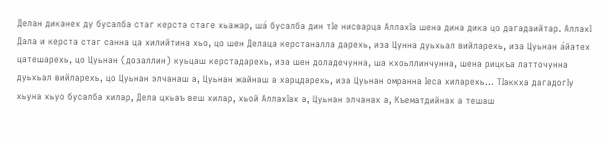Делан диканех ду бусалба стаг керста стаге хьажар, ша́ бусалба дин тIе нисварца АллахIа шена дина дика цо дагадаийтар. АллахI Дала и керста стаг санна ца хилийтина хьо, цо шен Делаца керстаналла дарехь, иза Цунна дуьхьал вийларехь, иза Цуьнан а́йатех цатешарехь, цо Цуьнан (дозаллин) куьцаш керстадарехь, иза шен доладечунна, ша кхоьллинчунна, шена рицкъа латточунна дуьхьал вийларехь, цо Цуьнан элчанаш а, Цуьнан жайнаш а харцдарехь, иза Цуьнан омранна Iеса хиларехь… ТIаккха дагадогIу хьуна хьуо бусалба хилар, Дела цхьаъ веш хилар, хьой АллахIах а, Цуьнан элчанах а, Къематдийнах а тешаш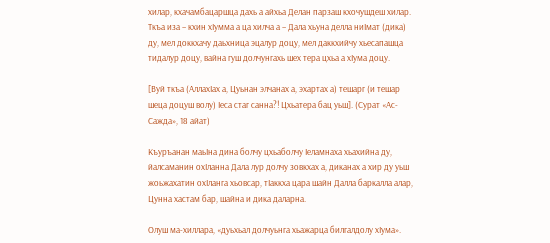хилар, кхачамбацаршца дахь а айхьа Делан парзаш кхочушдеш хилар. Ткъа иза – кхин хIумма а ца хилча а – Дала хьуна делла ниIмат (дика) ду, мел доккхачу даьхница эцалур доцу, мел даккхийчу хьесапашца тидалур доцу, вайна гуш долчунгахь шех тера цхьа а хIума доцу.

[Вуй ткъа (АллахIах а, Цуьнан элчанах а, эхартах а) тешарг (и тешар шеца доцуш волу) Iеса стаг санна?! Цхьатера бац уьш]. (Сурат «Ас-Сажда», 18 айат)

Къуръанан маьIна дина болчу цхьаболчу Iеламнаха хьахийна ду, йалсаманин охIланна Дала лур долчу зовкхах а, диканах а хир ду уьш жоьжахатин охIланга хьовсар, тIаккха цара шайн Далла баркалла алар, Цунна хастам бар, шайна и дика даларна.

Олуш ма-хиллара, «дуьхьал долчуьнга хьажарца билгалдолу хIума».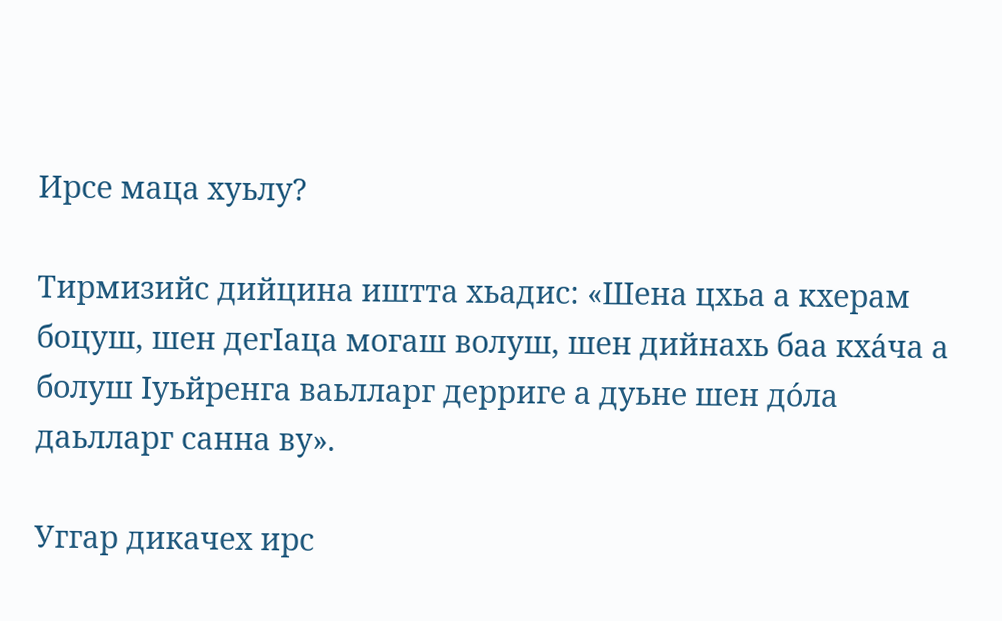Ирсе маца хуьлу?

Тирмизийс дийцина иштта хьадис: «Шена цхьа а кхерам боцуш, шен дегIаца могаш волуш, шен дийнахь баа кха́ча а болуш Iуьйренга ваьлларг дерриге а дуьне шен до́ла даьлларг санна ву».

Уггар дикачех ирс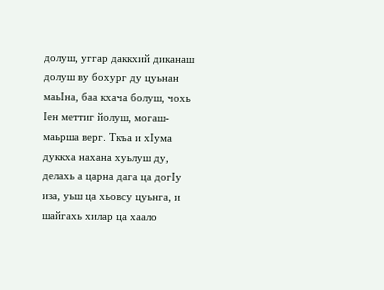долуш, уггар даккхий диканаш долуш ву бохург ду цуьнан маьIна, баа кхача болуш, чохь Iен меттиг йолуш, могаш-маьрша верг. Ткъа и хIума дуккха нахана хуьлуш ду, делахь а царна дага ца догIу иза, уьш ца хьовсу цуьнга, и шайгахь хилар ца хаало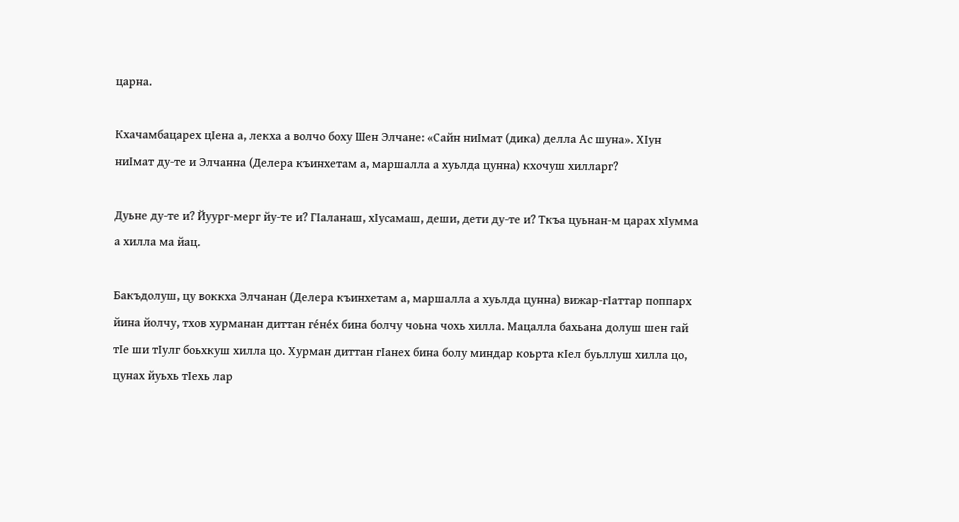царна.

Кхачамбацарех цIена а, лекха а волчо боху Шен Элчане: «Сайн ниIмат (дика) делла Ас шуна». ХIун ниIмат ду-те и Элчанна (Делера къинхетам а, маршалла а хуьлда цунна) кхочуш хилларг?

Дуьне ду-те и? Йуург-мерг йу-те и? ГIаланаш, хIусамаш, деши, дети ду-те и? Ткъа цуьнан-м царах хIумма а хилла ма йац.

Бакъдолуш, цу воккха Элчанан (Делера къинхетам а, маршалла а хуьлда цунна) вижар-гIаттар поппарх йина йолчу, тхов хурманан диттан ге́не́х бина болчу чоьна чохь хилла. Мацалла бахьана долуш шен гай тIе ши тIулг боьхкуш хилла цо. Хурман диттан гIанех бина болу миндар коьрта кIел буьллуш хилла цо, цунах йуьхь тIехь лар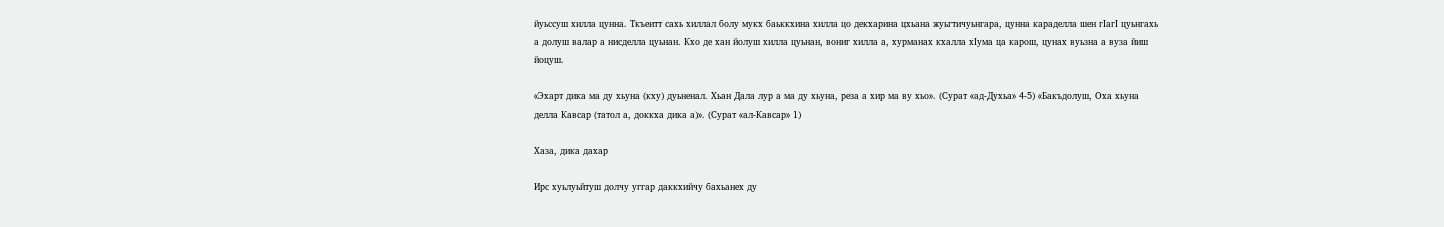йуьссуш хилла цунна. Ткъеитт сахь хиллал болу мукх баьккхина хилла цо декхарина цхьана жуьгтичуьнгара, цунна караделла шен гIагI цуьнгахь а долуш валар а нисделла цуьнан. Кхо де хан йолуш хилла цуьнан, вониг хилла а, хурманах кхалла хIума ца карош, цунах вуьзна а вуза йиш йоцуш.

«Эхарт дика ма ду хьуна (кху) дуьненал. Хьан Дала лур а ма ду хьуна, реза а хир ма ву хьо». (Сурат «ад-Духьа» 4-5) «Бакъдолуш, Оха хьуна делла Кавсар (татол а, доккха дика а)». (Сурат «ал-Кавсар» 1)

Хаза, дика дахар

Ирс хуьлуьйтуш долчу уггар даккхийчу бахьанех ду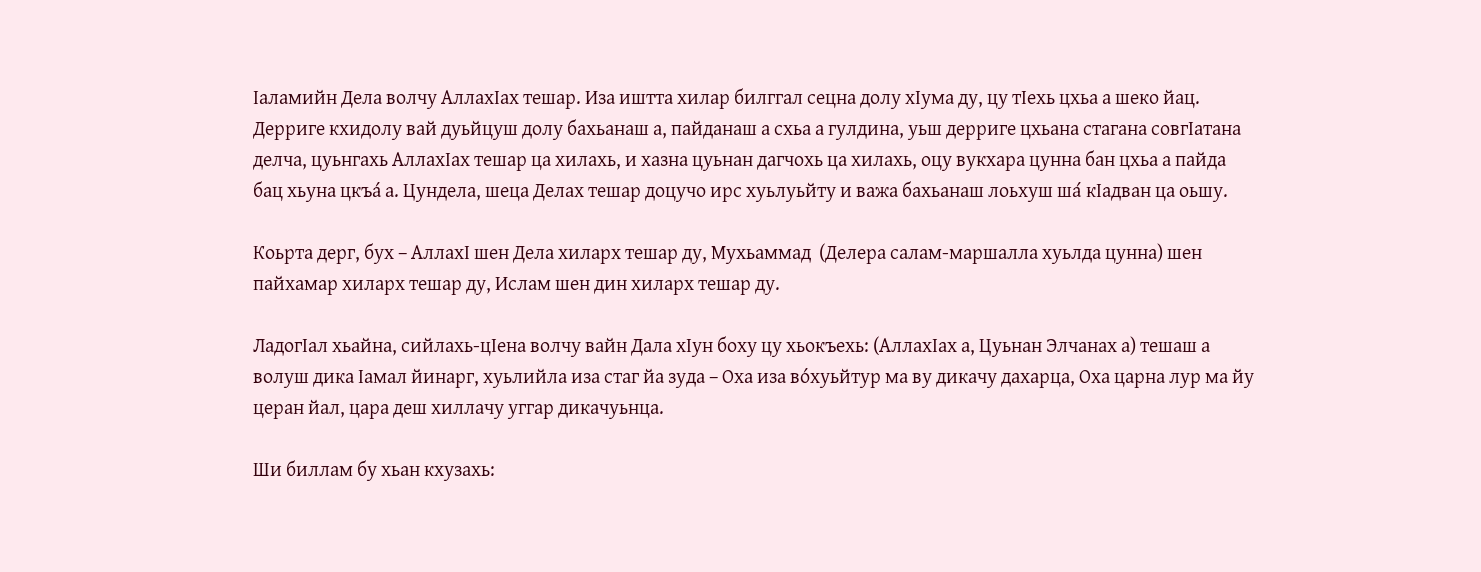Iаламийн Дела волчу АллахIах тешар. Иза иштта хилар билггал сецна долу хIума ду, цу тIехь цхьа а шеко йац. Дерриге кхидолу вай дуьйцуш долу бахьанаш а, пайданаш а схьа а гулдина, уьш дерриге цхьана стагана совгIатана делча, цуьнгахь АллахIах тешар ца хилахь, и хазна цуьнан дагчохь ца хилахь, оцу вукхара цунна бан цхьа а пайда бац хьуна цкъа́ а. Цундела, шеца Делах тешар доцучо ирс хуьлуьйту и важа бахьанаш лоьхуш ша́ кIадван ца оьшу.

Коьрта дерг, бух – АллахI шен Дела хиларх тешар ду, Мухьаммад  (Делера салам-маршалла хуьлда цунна) шен пайхамар хиларх тешар ду, Ислам шен дин хиларх тешар ду.

ЛадогIал хьайна, сийлахь-цIена волчу вайн Дала хIун боху цу хьокъехь: (АллахIах а, Цуьнан Элчанах а) тешаш а волуш дика Iамал йинарг, хуьлийла иза стаг йа зуда – Оха иза во́хуьйтур ма ву дикачу дахарца, Оха царна лур ма йу церан йал, цара деш хиллачу уггар дикачуьнца.

Ши биллам бу хьан кхузахь: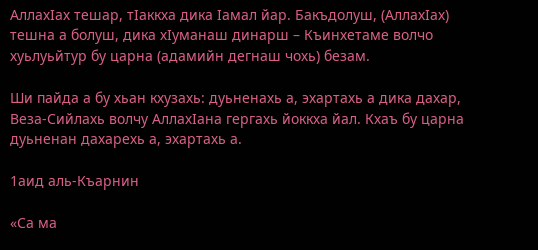АллахIах тешар, тIаккха дика Iамал йар. Бакъдолуш, (АллахIах) тешна а болуш, дика хIуманаш динарш – Къинхетаме волчо хуьлуьйтур бу царна (адамийн дегнаш чохь) безам.

Ши пайда а бу хьан кхузахь: дуьненахь а, эхартахь а дика дахар, Веза-Сийлахь волчу АллахIана гергахь йоккха йал. Кхаъ бу царна дуьненан дахарехь а, эхартахь а.

1аид аль-Къарнин

«Са ма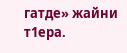гатде» жайни т1ера.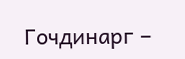Гочдинарг –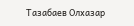Тазабаев Олхазар